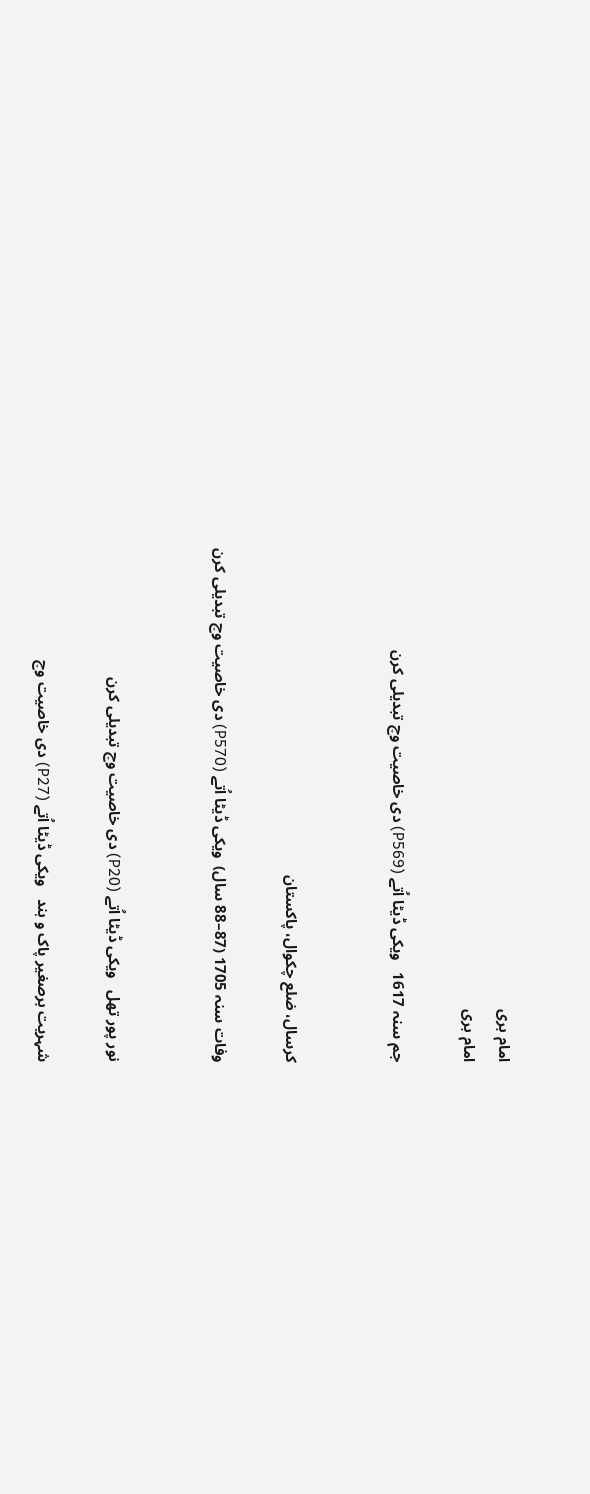امام بری
امام بری

جم سنہ 1617   ویکی ڈیٹا اُتے (P569) دی خاصیت وچ تبدیلی کرن


کرسال، ضلع چکوال، پاکستان

وفات سنہ 1705 (87–88 سال)  ویکی ڈیٹا اُتے (P570) دی خاصیت وچ تبدیلی کرن


نور پور تھل   ویکی ڈیٹا اُتے (P20) دی خاصیت وچ تبدیلی کرن

شہریت برصغیر پاک و ہند   ویکی ڈیٹا اُتے (P27) دی خاصیت وچ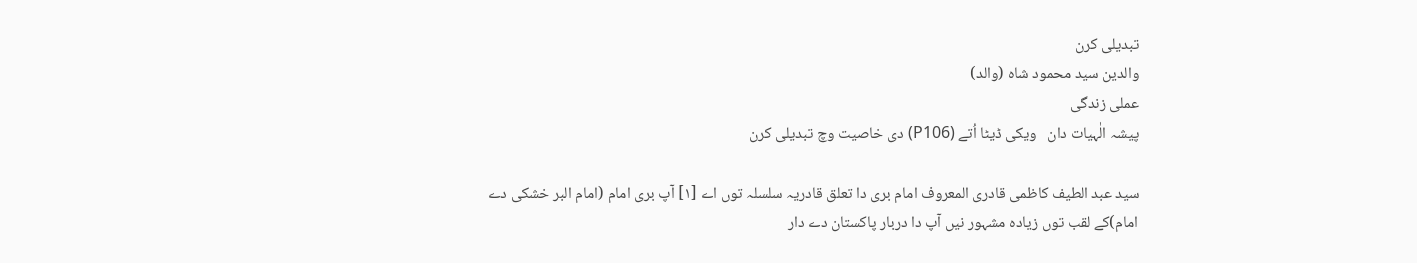تبدیلی کرن
والدین سید محمود شاہ (والد)
عملی زندگی
پیشہ الٰہیات دان   ویکی ڈیٹا اُتے (P106) دی خاصیت وچ تبدیلی کرن

سید عبد الطیف کاظمی قادری المعروف امام بری دا تعلق قادریہ سلسلہ توں اے [۱] آپ بری امام (امام البر خشکی دے امام)کے لقب توں زیادہ مشہور نيں آپ دا دربار پاکستان دے دار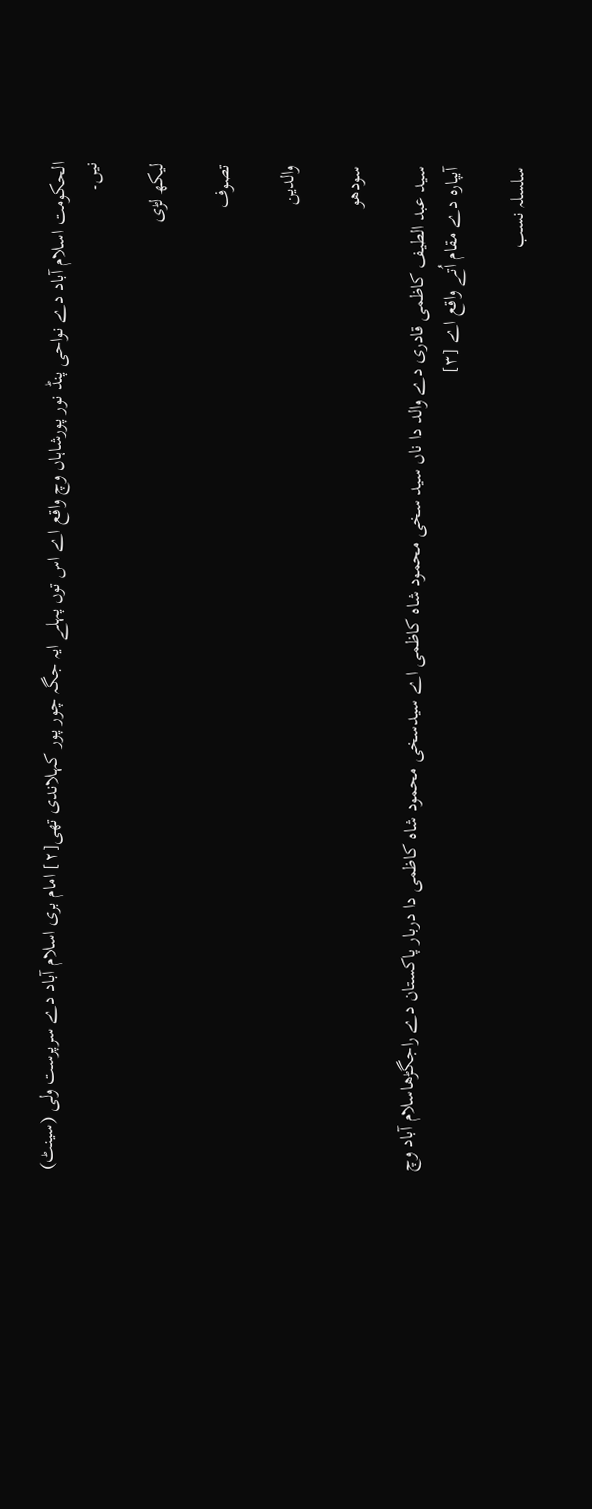الحکومت اسلام آباد دے نواحی پنڈ نور پورشاہاں وچ واقع اے اس توں پہلے ایہ جگہ چور پور کہلاندی تھی[۲] امام بری اسلام آباد دے سرپرست ولی (سینٹ) نيں۔

لیکھ لڑی

تصوف

والدین

سودھو

سید عبد الطیف کاظمی قادری دے والد دا ناں سید سخی محمود شاہ کاظمی اے سیدسخی محمود شاہ کاظمی دا دربار پاکستان دے راجگڑھاسلام آباد وچ آبپارہ دے مقام اُتے واقع اے [۳]

سلسلہ نسب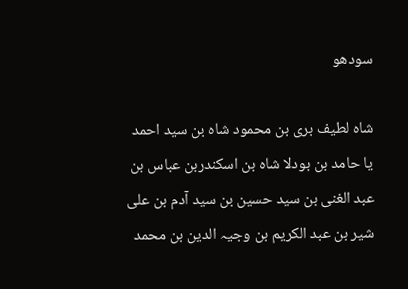سودھو

شاہ لطیف بری بن محمود شاہ بن سید احمد یا حامد بن بودلا شاہ بن اسکندربن عباس بن عبد الغنی بن سید حسین بن سید آدم بن علی شیر بن عبد الکریم بن وجیہ الدین بن محمد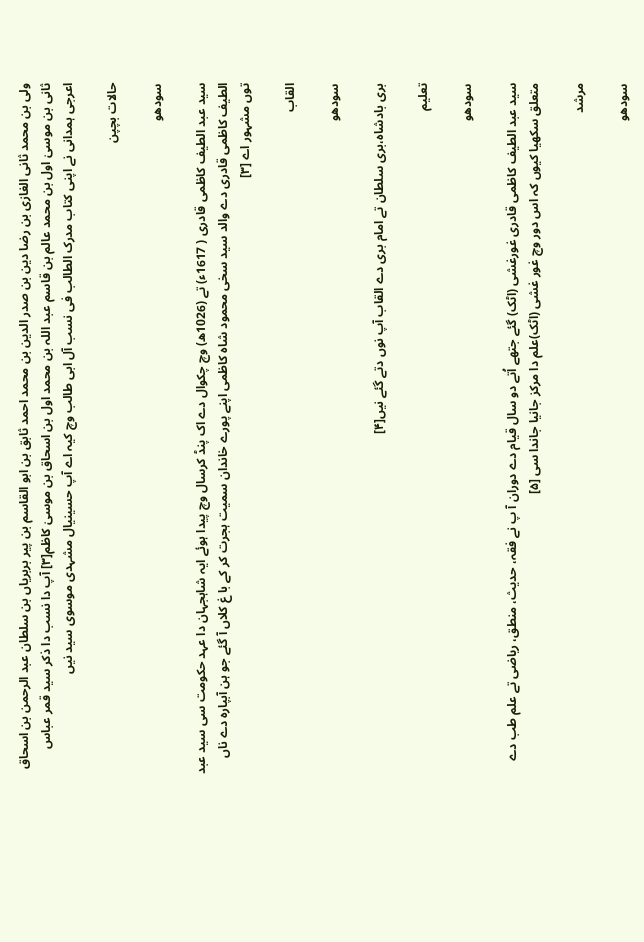ولی بن محمد ثانی الغازی بن رضا دین بن صدر الدین بن محمد احمد ثابق بن ابو القاسم بن پیر بربریاں بن سلطان عبد الرحمن بن اسحاق ثانی بن موسیٰ اول بن محمد عالم بن قاسم عبد اللہ بن محمد اول بن اسحاق بن موسیٰ کاظم[۳] آپ دا نسب دا ذکر سید قمر عباس اعرجی ہمدانی نے اپنی کتاب مدرک الطالب فی نسب آل ابی طالب وچ کیہ اے آپ حسینیال مشہدی موسوی سید نيں

حالات بچپن

سودھو

سید عبد الطیف کاظمی قادری ( 1617ء) تے (1026ھ) وچ چکوال دے اک پنڈ کرسال وچ پیدا ہوئے ایہ شاہجہان دا عہد حکومت سی سید عبد الطیف کاظمی قادری دے والد سید سخی محمود شاہ کاظمی اپنے پورے خاندان سمیت ہجرت کر کے با غ کلاں آ گئے جو ہن آبپارہ دے ناں توں مشہور اے [۳]

القاب

سودھو

بری بادشاہ،بری سلطان تے امام بری دے القاب آپ نوں دتے گئے نيں[۴]

تعلیم

سودھو

سید عبد الطیف کاظمی قادری غورغشی (اٹک) گئے جتھے اُتے دو سال قیام دے دوران آ پ نے فقہ، حدیث، منطق، ریاضی تے علم طب دے متعلق سکھیا کیوں کہ اس دور وچ غور غشی (اٹک)علم دا مرکز جانیا جاندا سی [۵]

مرشد

سودھو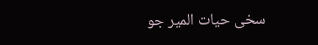سخی حیات المیر جو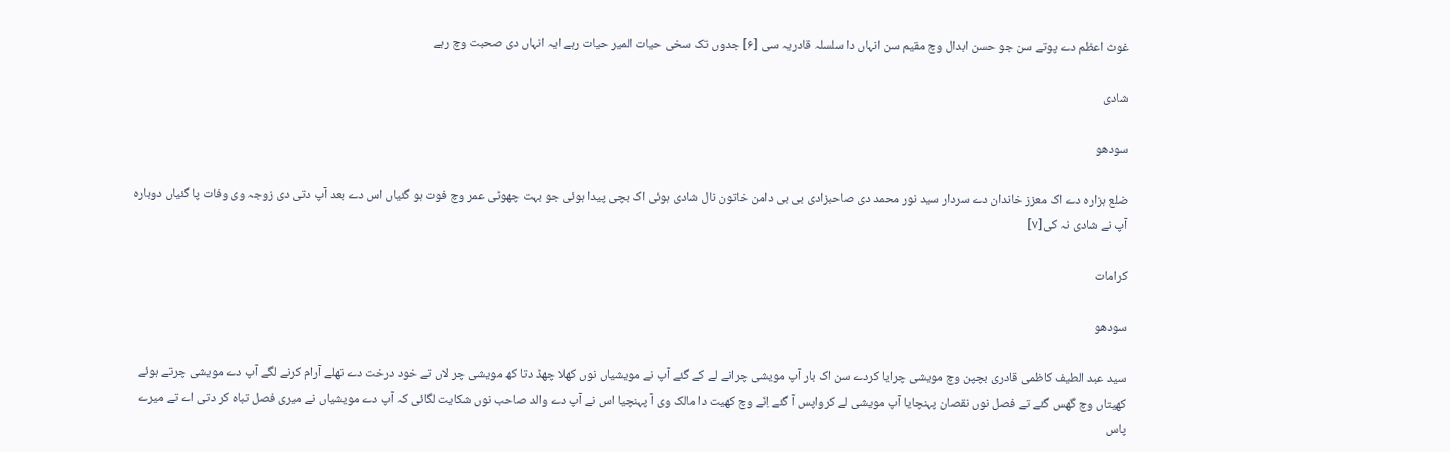غوث اعظم دے پوتے سن جو حسن ابدال وچ مقیم سن انہاں دا سلسلہ قادریہ سی [۶] جدوں تک سخی حیات المیر حیات رہے ایہ انہاں دی صحبت وچ رہے

شادی

سودھو

ضلع ہزارہ دے اک معزز خاندان دے سردار سید نور محمد دی صاحبزادی بی بی دامن خاتون نال شادی ہوئی اک بچی پیدا ہوئی جو بہت چھوٹی عمر وچ فوت ہو گئياں اس دے بعد آپ دتی دی زوجہ وی وفات پا گئياں دوبارہ آپ نے شادی نہ کی[۷]

کرامات

سودھو

سید عبد الطیف کاظمی قادری بچپن وچ مویشی چرایا کردے سن اک بار آپ مویشی چرانے لے کے گئے آپ نے مویشیاں نوں کھلا چھڈ دتا کھ مویشی چر لاں تے خود درخت دے تھلے آرام کرنے لگے آپ دے مویشی چرتے ہوئے کھیتاں وچ گھس گئے تے فصل نوں نقصان پہنچایا آپ مویشی لے کرواپس آ گئے اِنّے وچ کھیت دا مالک وی آ پہنچیا اس نے آپ دے والد صاحب نوں شکایت لگائی کہ آپ دے مویشیاں نے میری فصل تباہ کر دتی اے تے میرے پاس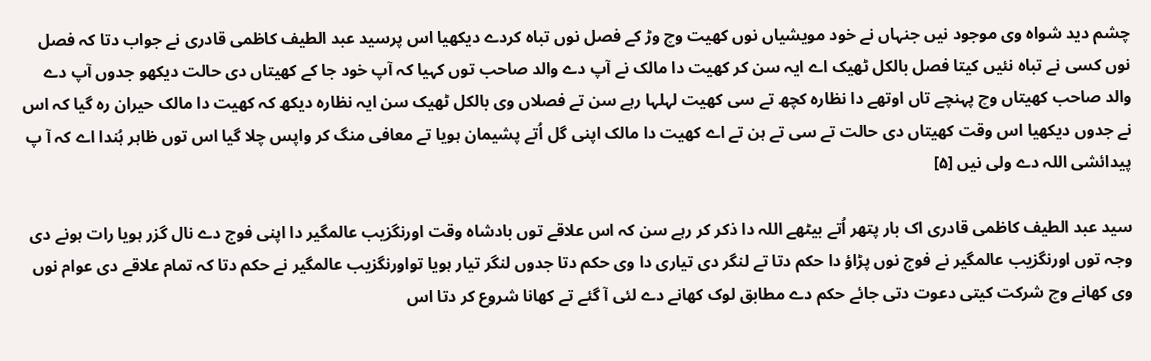چشم دید شواہ وی موجود نيں جنہاں نے خود مویشیاں نوں کھیت وچ وڑ کے فصل نوں تباہ کردے دیکھیا اس پرسید عبد الطیف کاظمی قادری نے جواب دتا کہ فصل نوں کسی نے تباہ نئيں کیتا فصل بالکل ٹھیک اے ایہ سن کر کھیت دا مالک نے آپ دے والد صاحب توں کہیا کہ آپ خود جا کے کھیتاں دی حالت دیکھو جدوں آپ دے والد صاحب کھیتاں وچ پہنچے تاں اوتھے دا نظارہ کچھ تے سی کھیت لہلہا رہے سن تے فصلاں وی بالکل ٹھیک سن ایہ نظارہ دیکھ کہ کھیت دا مالک حیران رہ گیا کہ اس نے جدوں دیکھیا اس وقت کھیتاں دی حالت تے سی تے ہن تے اے کھیت دا مالک اپنی گل اُتے پشیمان ہويا تے معافی منگ کر واپس چلا گیا اس توں ظاہر ہُندا اے کہ آ پ پیدائشی اللہ دے ولی نيں [۵]

سید عبد الطیف کاظمی قادری اک بار پتھر اُتے بیٹھے اللہ دا ذکر کر رہے سن کہ اس علاقے توں بادشاہ وقت اورنگزیب عالمگیر دا اپنی فوج دے نال گزر ہويا رات ہونے دی وجہ توں اورنگزیب عالمگیر نے فوج نوں پڑاؤ دا حکم دتا تے لنگر دی تیاری دا وی حکم دتا جدوں لنگر تیار ہويا تواورنگزیب عالمگیر نے حکم دتا کہ تمام علاقے دی عوام نوں وی کھانے وچ شرکت کيتی دعوت دتی جائے حکم دے مطابق لوک کھانے دے لئی آ گئے تے کھانا شروع کر دتا اس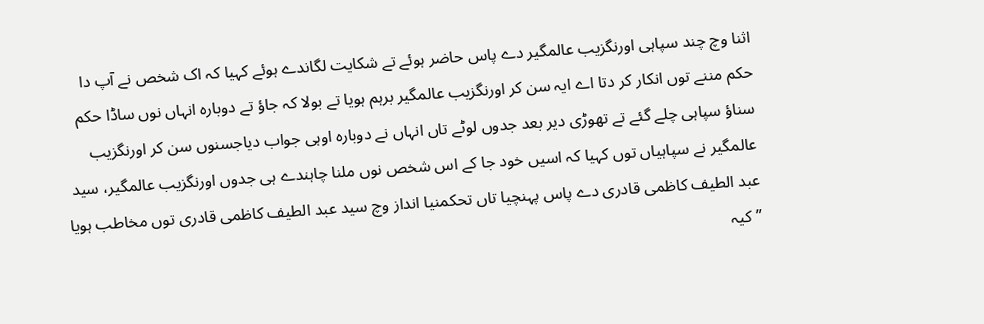اثنا وچ چند سپاہی اورنگزیب عالمگیر دے پاس حاضر ہوئے تے شکایت لگاندے ہوئے کہیا کہ اک شخص نے آپ دا حکم مننے توں انکار کر دتا اے ایہ سن کر اورنگزیب عالمگیر برہم ہويا تے بولا کہ جاؤ تے دوبارہ انہاں نوں ساڈا حکم سناؤ سپاہی چلے گئے تے تھوڑی دیر بعد جدوں لوٹے تاں انہاں نے دوبارہ اوہی جواب دیاجسنوں سن کر اورنگزیب عالمگیر نے سپاہیاں توں کہیا کہ اسيں خود جا کے اس شخص نوں ملنا چاہندے ہی جدوں اورنگزیب عالمگیر، سید عبد الطیف کاظمی قادری دے پاس پہنچیا تاں تحکمنیا انداز وچ سید عبد الطیف کاظمی قادری توں مخاطب ہويا ”کیہ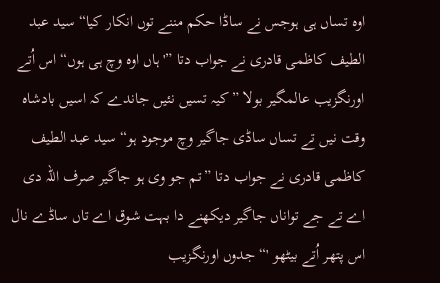اوہ تساں ہی ہوجس نے ساڈا حکم مننے توں انکار کیا“سید عبد الطیف کاظمی قادری نے جواب دتا ”'ہاں اوہ وچ ہی ہوں“اس اُتے اورنگزیب عالمگیر بولا ”کیہ تسيں نئيں جاندے کہ اسيں بادشاہ وقت نيں تے تساں ساڈی جاگیر وچ موجود ہو“سید عبد الطیف کاظمی قادری نے جواب دتا ”تم جو وی ہو جاگیر صرف اللہ دی اے تے جے تواناں جاگیر دیکھنے دا بہت شوق اے تاں ساڈے نال اس پتھر اُتے بیٹھو '“ جدوں اورنگزیب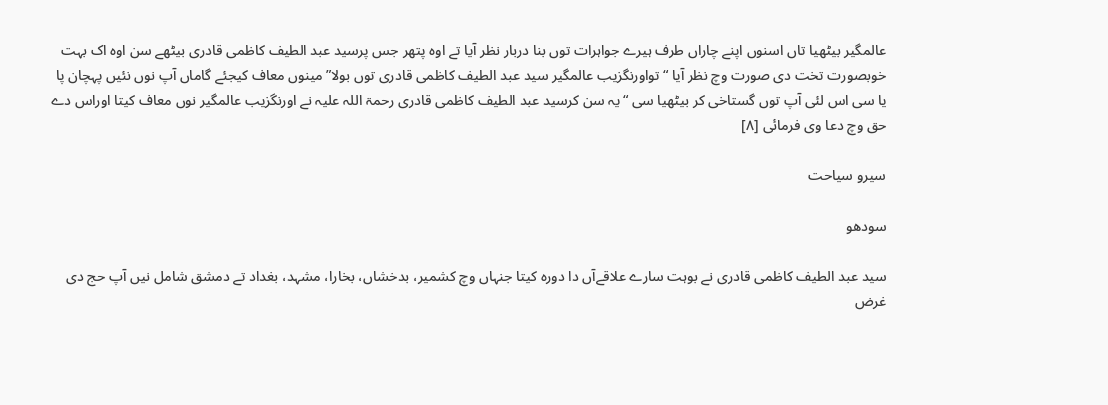عالمگیر بیٹھیا تاں اسنوں اپنے چاراں طرف ہیرے جواہرات توں بنا دربار نظر آیا تے اوہ پتھر جس پرسید عبد الطیف کاظمی قادری بیٹھے سن اوہ اک بہت خوبصورت تخت دی صورت وچ نظر آیا “ تواورنگزیب عالمگیر سید عبد الطیف کاظمی قادری توں بولا”مینوں معاف کیجئے گاماں آپ نوں نئيں پہچان پا یا سی اس لئی آپ توں گستاخی کر بیٹھیا سی “یہ سن کرسید عبد الطیف کاظمی قادری رحمۃ اللہ علیہ نے اورنگزیب عالمگیر نوں معاف کیتا اوراس دے حق وچ دعا وی فرمائی [۸]

سیرو سیاحت

سودھو

سید عبد الطیف کاظمی قادری نے بوہت سارے علاقےآں دا دورہ کیتا جنہاں وچ کشمیر، بدخشاں، بخارا، مشہد، بغداد تے دمشق شامل نيں آپ حج دی غرض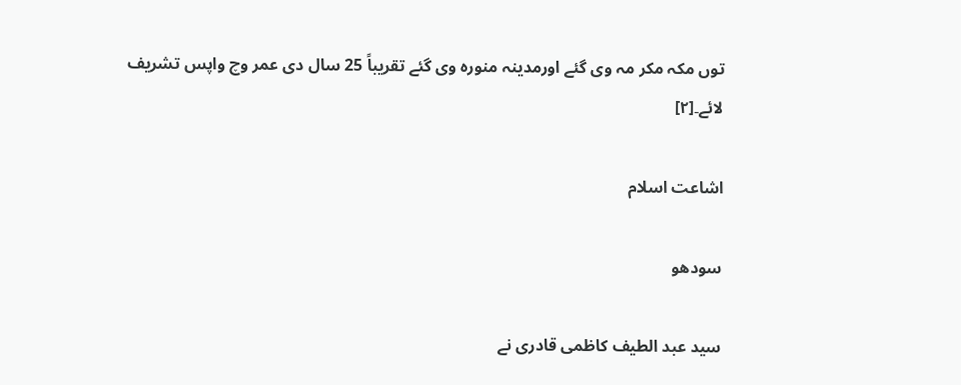توں مکہ مکر مہ وی گئے اورمدینہ منورہ وی گئے تقریباً 25 سال دی عمر وچ واپس تشریف لائے۔[۲]

اشاعت اسلام

سودھو

سید عبد الطیف کاظمی قادری نے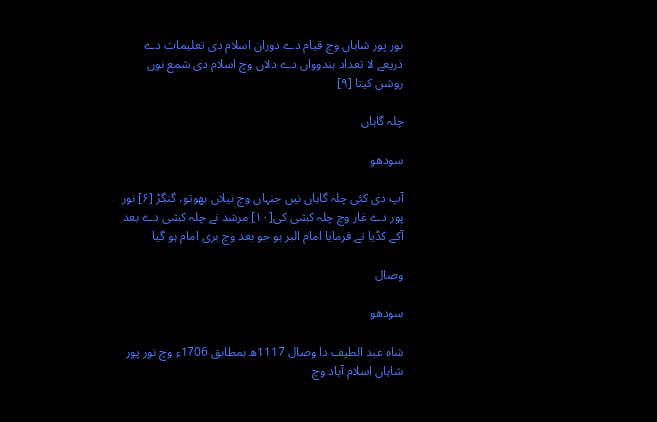نور پور شاہاں وچ قیام دے دوران اسلام دی تعلیمات دے ذریعے لا تعداد ہندوواں دے دلاں وچ اسلام دی شمع نوں روشن کیتا [۹]

چلہ گاہاں

سودھو

آپ دی کئی چلہ گاہاں نيں جنہاں وچ نیلاں بھوتو، گنگڑ [۶] نور پور دے غار وچ چلہ کشی کی[۱۰] مرشد نے چلہ کشی دے بعد آکے کڈیا تے فرمایا امام البر ہو جو بعد وچ بری امام ہو گیا

وصال

سودھو

شاہ عبد الطیف دا وصال 1117ھ بمطابق 1706ء وچ نور پور شاہاں اسلام آباد وچ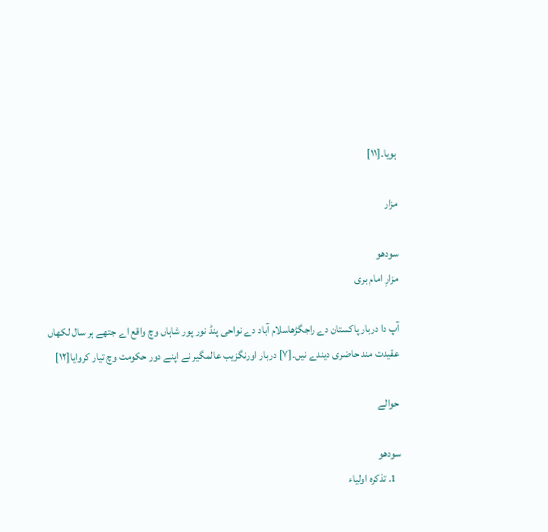ہويا۔[۱۱]

مزار

سودھو
مزارِ امام بری

آپ دا دربار پاکستان دے راجگڑھاسلام آباد دے نواحی پنڈ نور پور شاہاں وچ واقع اے جتھے ہر سال لکھاں عقیدت مند حاضری دیندے نيں۔[۷] دربار اورنگزیب عالمگیر نے اپنے دور حکومت وچ تیار کروایا[۱۲]

حوالے

سودھو
  1. تذکرہ اولیاء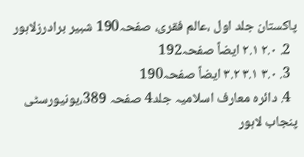پاکستان جلد اول ،عالم فقری، صفحہ190 شبیر برادرزلاہور
  2. ۲.۰ ۲.۱ ایضاً صفحہ192
  3. ۳.۰ ۳.۱ ۳.۲ ایضاً صفحہ190
  4. دائرہ معارف اسلامیہ جلد4 صفحہ 389،یونیورسٹی پنجاب لاہور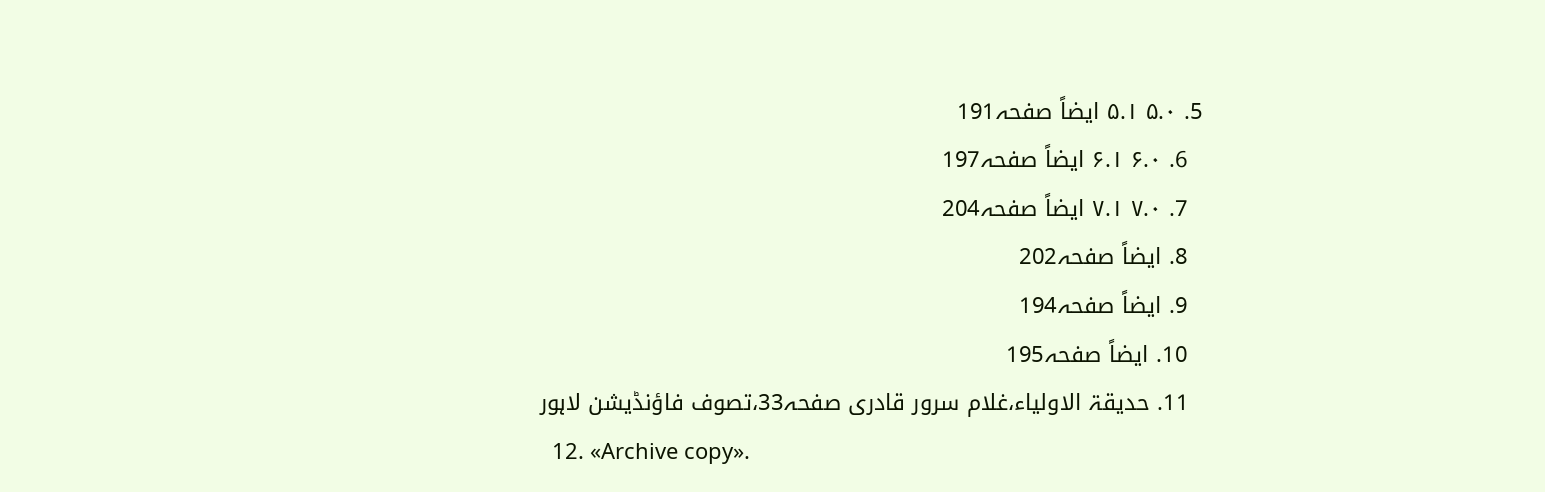5. ۵.۰ ۵.۱ ایضاً صفحہ191
  6. ۶.۰ ۶.۱ ایضاً صفحہ197
  7. ۷.۰ ۷.۱ ایضاً صفحہ204
  8. ایضاً صفحہ202
  9. ایضاً صفحہ194
  10. ایضاً صفحہ195
  11. حدیقۃ الاولیاء،غلام سرور قادری صفحہ33،تصوف فاؤنڈیشن لاہور
  12. «Archive copy».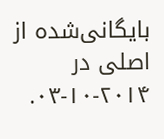بایگانی‌شده از اصلی در ۲۰۱۴-۱۰-۰۳.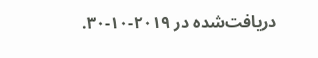دریافت‌شده در ۲۰۱۹-۱۰-۳۰.